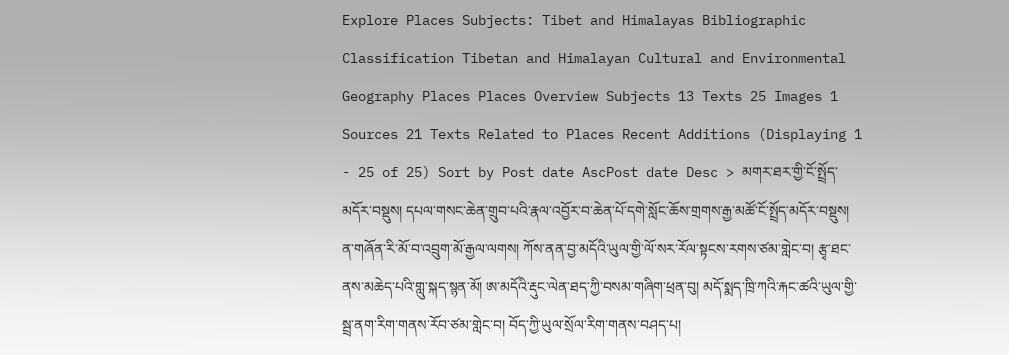Explore Places Subjects: Tibet and Himalayas Bibliographic Classification Tibetan and Himalayan Cultural and Environmental Geography Places Places Overview Subjects 13 Texts 25 Images 1 Sources 21 Texts Related to Places Recent Additions (Displaying 1 - 25 of 25) Sort by Post date AscPost date Desc > མགར་ཐར་གྱི་ངོ་སྤྲོད་མདོར་བསྡུས། དཔལ་གསང་ཆེན་གྲུབ་པའི་རྣལ་འབྱོར་བ་ཆེན་པོ་དགེ་སློང་ཆོས་གྲགས་རྒྱ་མཚོ་ངོ་སྤྲོད་མདོར་བསྡུས། ན་གཞོན་རི་མོ་བ་འབྲུག་མོ་རྒྱལ་ལགས། ཀོས་ནན་བྱ་མདོའི་ཡུལ་གྱི་ལོ་སར་རོལ་སྟངས་རགས་ཙམ་གླེང་བ། རྩྭ་ཐང་ནས་མཆེད་པའི་གླུ་སྐད་སྙན་མོ། ཨ་མདོའི་རྡུང་ལེན་ཐད་ཀྱི་བསམ་གཞིག་ཕྲན་བུ། མདོ་སྨད་ཁྲི་ཀའི་རྐང་ཚའི་ཡུལ་གྱི་སྦྲ་ནག་རིག་གནས་རོབ་ཙམ་གླེང་བ། བོད་ཀྱི་ཡུལ་སྲོལ་རིག་གནས་བཤད་པ།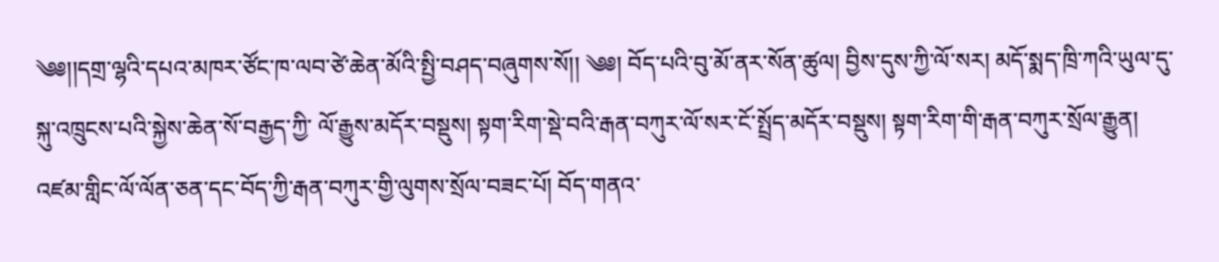༄༅།།དགྲ་ལྷའི་དཔའ་མཁར་ཙོང་ཁ་ལབ་ཙེ་ཆེན་མོའི་སྤྱི་བཤད་བཞུགས་སོ།། ༄༅། བོད་པའི་བུ་མོ་ནར་སོན་ཚུལ། བྱིས་དུས་ཀྱི་ལོ་སར། མདོ་སྨད་ཁྲི་ཀའི་ཡུལ་དུ་སྐུ་འཁྲུངས་པའི་སྐྱེས་ཆེན་སོ་བརྒྱད་ཀྱི་ ལོ་རྒྱུས་མདོར་བསྡུས། སྟག་རིག་སྡེ་བའི་རྒན་བཀུར་ལོ་སར་ངོ་སྤྲོད་མདོར་བསྡུས། སྟག་རིག་གི་རྒན་བཀུར་སྲོལ་རྒྱུན། འཛམ་གླིང་ལོ་ལོན་ཅན་དང་བོད་ཀྱི་རྒན་བཀུར་གྱི་ལུགས་སྲོལ་བཟང་པོ། བོད་གནའ་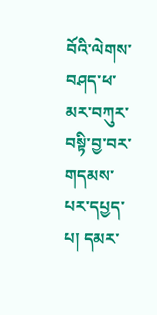བོའི་ལེགས་བཤད་ཕ་མར་བཀུར་བསྟི་བྱ་བར་གདམས་པར་དཔྱད་པ། དམར་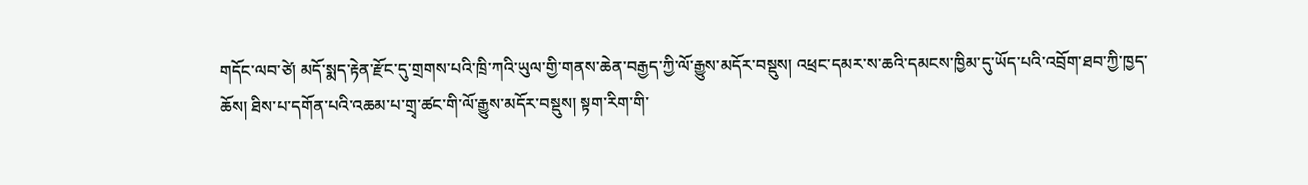གདོང་ལབ་ཙེ། མདོ་སྨད་རྟེན་རྫོང་དུ་གྲགས་པའི་ཁྲི་ཀའི་ཡུལ་གྱི་གནས་ཆེན་བརྒྱད་ཀྱི་ལོ་རྒྱུས་མདོར་བསྡུས། འཕྲང་དམར་ས་ཆའི་དམངས་ཁྱིམ་དུ་ཡོད་པའི་འབྲོག་ཐབ་ཀྱི་ཁྱད་ཆོས། ཐིས་པ་དགོན་པའི་འཆམ་པ་གྲྭ་ཚང་གི་ལོ་རྒྱུས་མདོར་བསྡུས། སྟག་རིག་གི་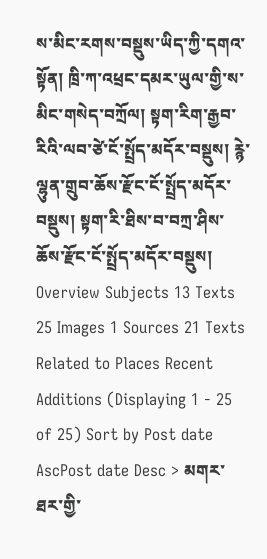ས་མིང་རགས་བསྡུས་ཡིད་ཀྱི་དགའ་སྟོན། ཁྲི་ཀ་འཕྲང་དམར་ཡུལ་གྱི་ས་མིང་གསེད་བཀྲོལ། སྟག་རིག་རྒྱབ་རིའི་ལབ་ཙེ་ངོ་སྤྲོད་མདོར་བསྡུས། རྙེ་ལྷུན་གྲུབ་ཆོས་རྫོང་ངོ་སྤྲོད་མདོར་བསྡུས། སྟག་རི་ཐིས་བ་བཀྲ་ཤིས་ཆོས་རྫོང་ངོ་སྤྲོད་མདོར་བསྡུས།
Overview Subjects 13 Texts 25 Images 1 Sources 21 Texts Related to Places Recent Additions (Displaying 1 - 25 of 25) Sort by Post date AscPost date Desc > མགར་ཐར་གྱི་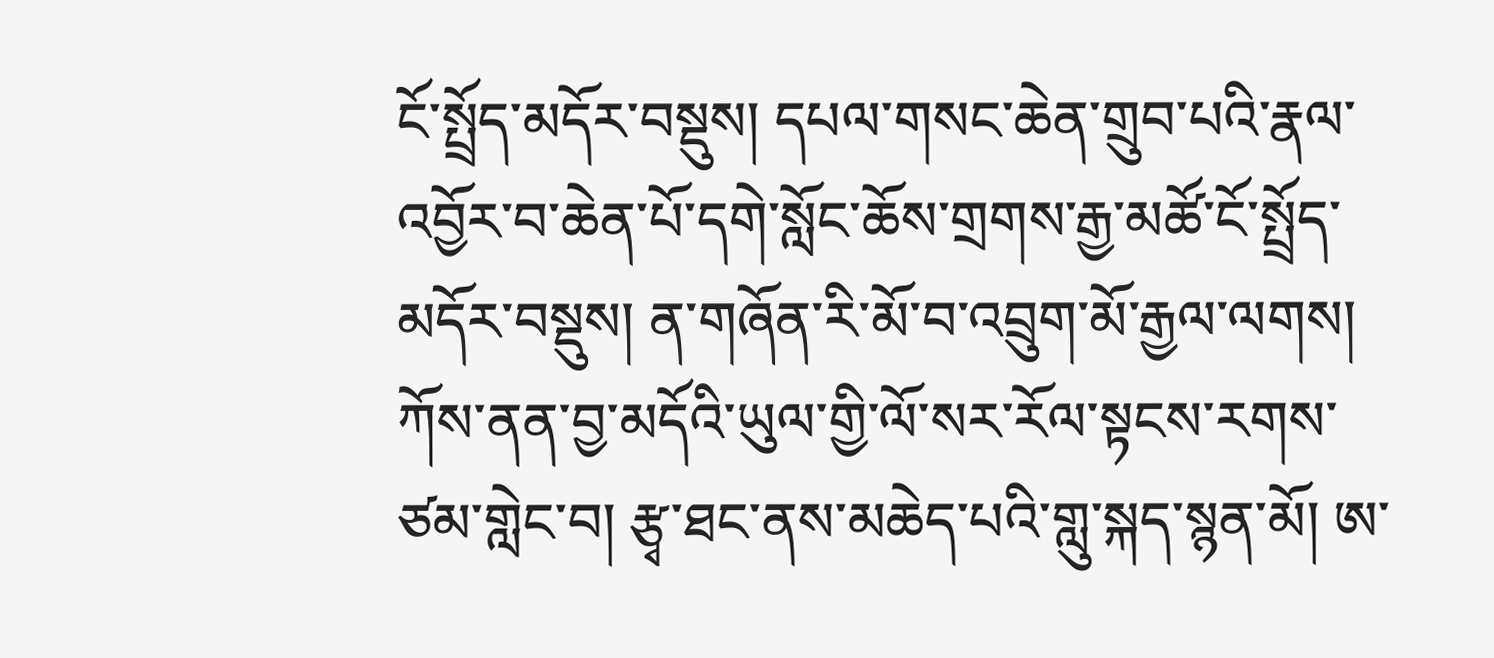ངོ་སྤྲོད་མདོར་བསྡུས། དཔལ་གསང་ཆེན་གྲུབ་པའི་རྣལ་འབྱོར་བ་ཆེན་པོ་དགེ་སློང་ཆོས་གྲགས་རྒྱ་མཚོ་ངོ་སྤྲོད་མདོར་བསྡུས། ན་གཞོན་རི་མོ་བ་འབྲུག་མོ་རྒྱལ་ལགས། ཀོས་ནན་བྱ་མདོའི་ཡུལ་གྱི་ལོ་སར་རོལ་སྟངས་རགས་ཙམ་གླེང་བ། རྩྭ་ཐང་ནས་མཆེད་པའི་གླུ་སྐད་སྙན་མོ། ཨ་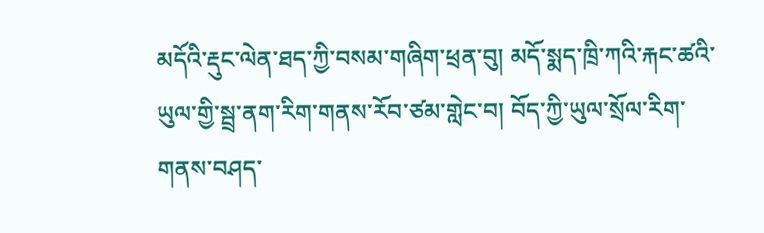མདོའི་རྡུང་ལེན་ཐད་ཀྱི་བསམ་གཞིག་ཕྲན་བུ། མདོ་སྨད་ཁྲི་ཀའི་རྐང་ཚའི་ཡུལ་གྱི་སྦྲ་ནག་རིག་གནས་རོབ་ཙམ་གླེང་བ། བོད་ཀྱི་ཡུལ་སྲོལ་རིག་གནས་བཤད་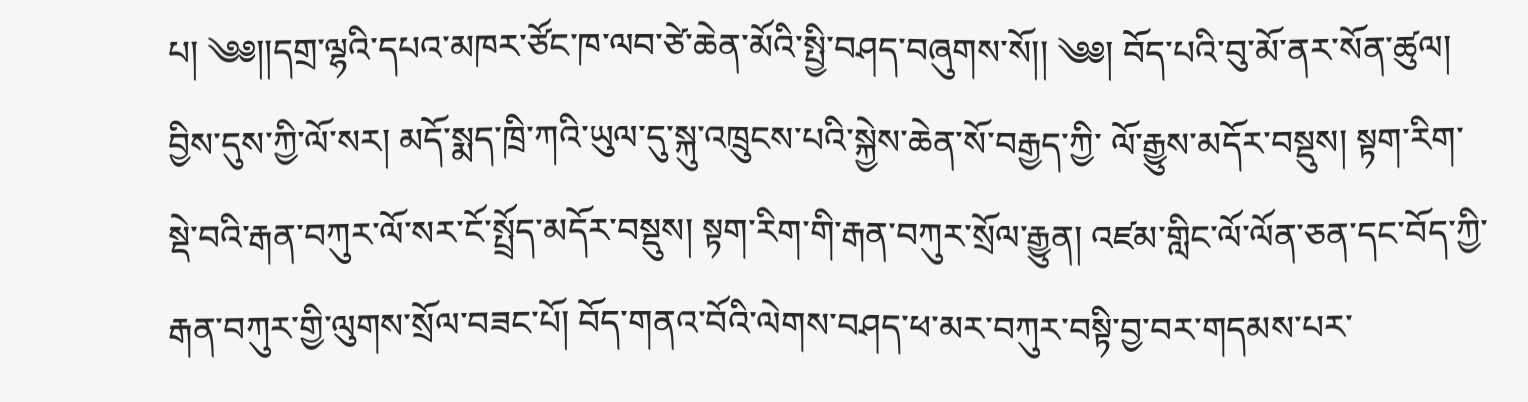པ། ༄༅།།དགྲ་ལྷའི་དཔའ་མཁར་ཙོང་ཁ་ལབ་ཙེ་ཆེན་མོའི་སྤྱི་བཤད་བཞུགས་སོ།། ༄༅། བོད་པའི་བུ་མོ་ནར་སོན་ཚུལ། བྱིས་དུས་ཀྱི་ལོ་སར། མདོ་སྨད་ཁྲི་ཀའི་ཡུལ་དུ་སྐུ་འཁྲུངས་པའི་སྐྱེས་ཆེན་སོ་བརྒྱད་ཀྱི་ ལོ་རྒྱུས་མདོར་བསྡུས། སྟག་རིག་སྡེ་བའི་རྒན་བཀུར་ལོ་སར་ངོ་སྤྲོད་མདོར་བསྡུས། སྟག་རིག་གི་རྒན་བཀུར་སྲོལ་རྒྱུན། འཛམ་གླིང་ལོ་ལོན་ཅན་དང་བོད་ཀྱི་རྒན་བཀུར་གྱི་ལུགས་སྲོལ་བཟང་པོ། བོད་གནའ་བོའི་ལེགས་བཤད་ཕ་མར་བཀུར་བསྟི་བྱ་བར་གདམས་པར་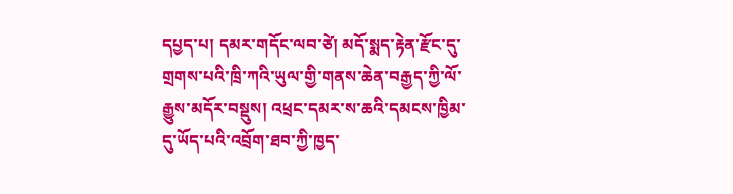དཔྱད་པ། དམར་གདོང་ལབ་ཙེ། མདོ་སྨད་རྟེན་རྫོང་དུ་གྲགས་པའི་ཁྲི་ཀའི་ཡུལ་གྱི་གནས་ཆེན་བརྒྱད་ཀྱི་ལོ་རྒྱུས་མདོར་བསྡུས། འཕྲང་དམར་ས་ཆའི་དམངས་ཁྱིམ་དུ་ཡོད་པའི་འབྲོག་ཐབ་ཀྱི་ཁྱད་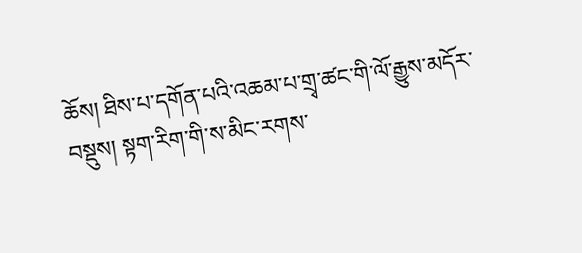ཆོས། ཐིས་པ་དགོན་པའི་འཆམ་པ་གྲྭ་ཚང་གི་ལོ་རྒྱུས་མདོར་བསྡུས། སྟག་རིག་གི་ས་མིང་རགས་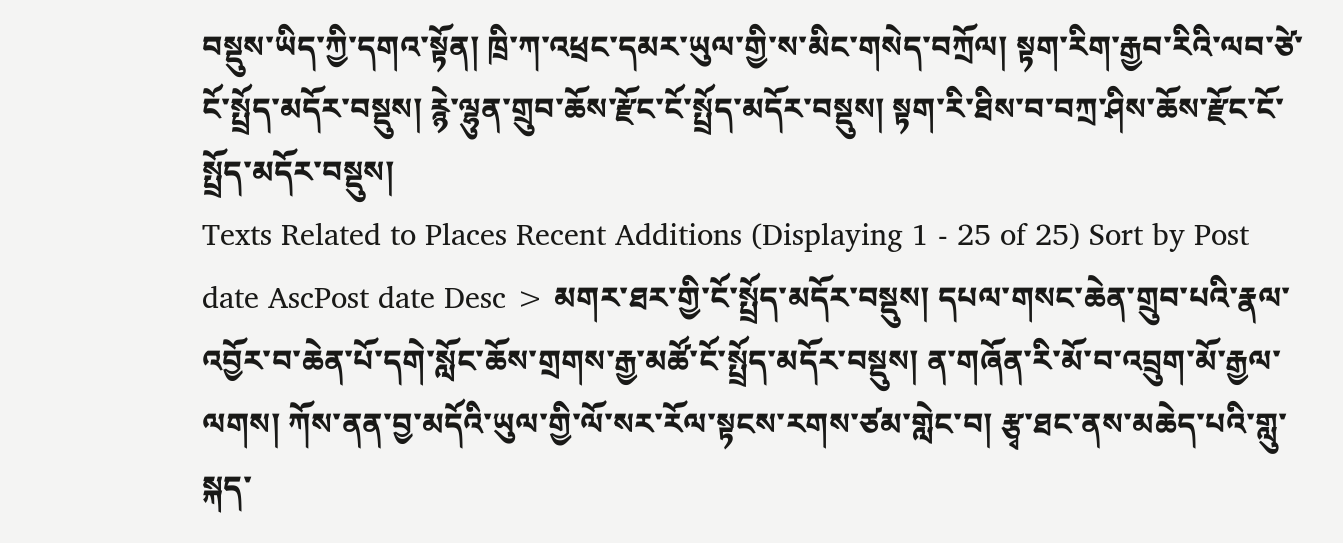བསྡུས་ཡིད་ཀྱི་དགའ་སྟོན། ཁྲི་ཀ་འཕྲང་དམར་ཡུལ་གྱི་ས་མིང་གསེད་བཀྲོལ། སྟག་རིག་རྒྱབ་རིའི་ལབ་ཙེ་ངོ་སྤྲོད་མདོར་བསྡུས། རྙེ་ལྷུན་གྲུབ་ཆོས་རྫོང་ངོ་སྤྲོད་མདོར་བསྡུས། སྟག་རི་ཐིས་བ་བཀྲ་ཤིས་ཆོས་རྫོང་ངོ་སྤྲོད་མདོར་བསྡུས།
Texts Related to Places Recent Additions (Displaying 1 - 25 of 25) Sort by Post date AscPost date Desc > མགར་ཐར་གྱི་ངོ་སྤྲོད་མདོར་བསྡུས། དཔལ་གསང་ཆེན་གྲུབ་པའི་རྣལ་འབྱོར་བ་ཆེན་པོ་དགེ་སློང་ཆོས་གྲགས་རྒྱ་མཚོ་ངོ་སྤྲོད་མདོར་བསྡུས། ན་གཞོན་རི་མོ་བ་འབྲུག་མོ་རྒྱལ་ལགས། ཀོས་ནན་བྱ་མདོའི་ཡུལ་གྱི་ལོ་སར་རོལ་སྟངས་རགས་ཙམ་གླེང་བ། རྩྭ་ཐང་ནས་མཆེད་པའི་གླུ་སྐད་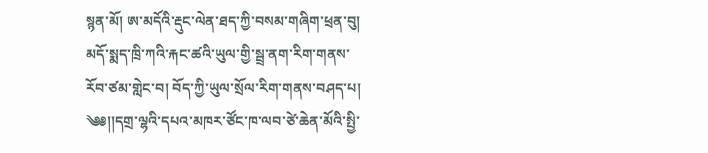སྙན་མོ། ཨ་མདོའི་རྡུང་ལེན་ཐད་ཀྱི་བསམ་གཞིག་ཕྲན་བུ། མདོ་སྨད་ཁྲི་ཀའི་རྐང་ཚའི་ཡུལ་གྱི་སྦྲ་ནག་རིག་གནས་རོབ་ཙམ་གླེང་བ། བོད་ཀྱི་ཡུལ་སྲོལ་རིག་གནས་བཤད་པ། ༄༅།།དགྲ་ལྷའི་དཔའ་མཁར་ཙོང་ཁ་ལབ་ཙེ་ཆེན་མོའི་སྤྱི་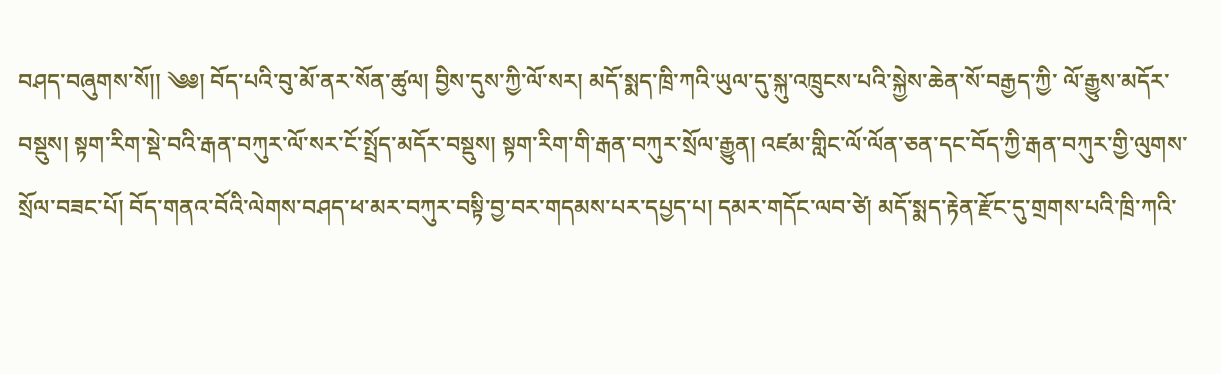བཤད་བཞུགས་སོ།། ༄༅། བོད་པའི་བུ་མོ་ནར་སོན་ཚུལ། བྱིས་དུས་ཀྱི་ལོ་སར། མདོ་སྨད་ཁྲི་ཀའི་ཡུལ་དུ་སྐུ་འཁྲུངས་པའི་སྐྱེས་ཆེན་སོ་བརྒྱད་ཀྱི་ ལོ་རྒྱུས་མདོར་བསྡུས། སྟག་རིག་སྡེ་བའི་རྒན་བཀུར་ལོ་སར་ངོ་སྤྲོད་མདོར་བསྡུས། སྟག་རིག་གི་རྒན་བཀུར་སྲོལ་རྒྱུན། འཛམ་གླིང་ལོ་ལོན་ཅན་དང་བོད་ཀྱི་རྒན་བཀུར་གྱི་ལུགས་སྲོལ་བཟང་པོ། བོད་གནའ་བོའི་ལེགས་བཤད་ཕ་མར་བཀུར་བསྟི་བྱ་བར་གདམས་པར་དཔྱད་པ། དམར་གདོང་ལབ་ཙེ། མདོ་སྨད་རྟེན་རྫོང་དུ་གྲགས་པའི་ཁྲི་ཀའི་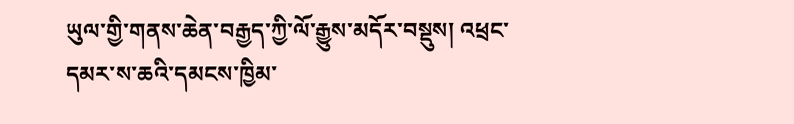ཡུལ་གྱི་གནས་ཆེན་བརྒྱད་ཀྱི་ལོ་རྒྱུས་མདོར་བསྡུས། འཕྲང་དམར་ས་ཆའི་དམངས་ཁྱིམ་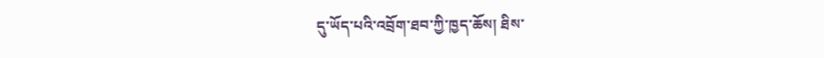དུ་ཡོད་པའི་འབྲོག་ཐབ་ཀྱི་ཁྱད་ཆོས། ཐིས་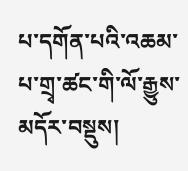པ་དགོན་པའི་འཆམ་པ་གྲྭ་ཚང་གི་ལོ་རྒྱུས་མདོར་བསྡུས།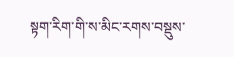སྟག་རིག་གི་ས་མིང་རགས་བསྡུས་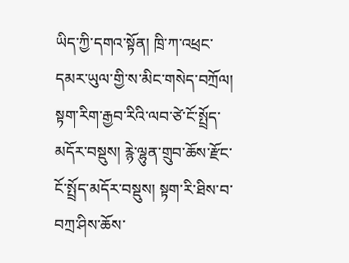ཡིད་ཀྱི་དགའ་སྟོན། ཁྲི་ཀ་འཕྲང་དམར་ཡུལ་གྱི་ས་མིང་གསེད་བཀྲོལ། སྟག་རིག་རྒྱབ་རིའི་ལབ་ཙེ་ངོ་སྤྲོད་མདོར་བསྡུས། རྙེ་ལྷུན་གྲུབ་ཆོས་རྫོང་ངོ་སྤྲོད་མདོར་བསྡུས། སྟག་རི་ཐིས་བ་བཀྲ་ཤིས་ཆོས་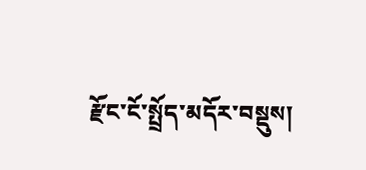རྫོང་ངོ་སྤྲོད་མདོར་བསྡུས།